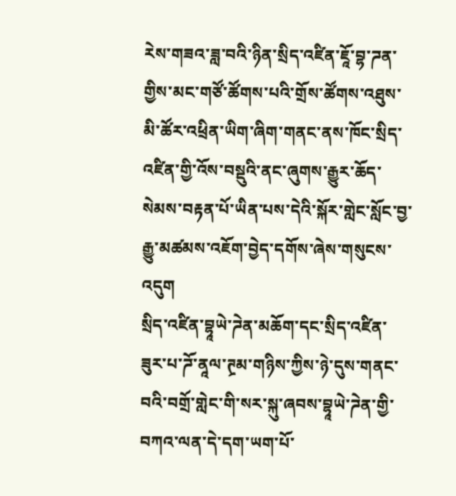རེས་གཟའ་ཟླ་བའི་ཉིན་སྲིད་འཛིན་ཇཱོ་བྷ་ཌན་གྱིས་མང་གཙོ་ཚོགས་པའི་གྲོས་ཚོགས་འཐུས་མི་ཚོར་འཕྲིན་ཡིག་ཞིག་གནང་ནས་ཁོང་སྲིད་འཛིན་གྱི་འོས་བསྡུའི་ནང་ཞུགས་རྒྱུར་ཆོད་སེམས་བརྟན་པོ་ཡིན་པས་དེའི་སྐོར་གླེང་སློང་བྱ་རྒྱུ་མཚམས་འཇོག་བྱེད་དགོས་ཞེས་གསུངས་འདུག
སྲིད་འཛིན་བྷཱཡེ་ཌེན་མཆོག་དང་སྲིད་འཛིན་ཟུར་པ་ཌོ་ནཱལ་ཊྲམ་གཉིས་ཀྱིས་ཉེ་དུས་གནང་བའི་བགྲོ་གླེང་གི་སར་སྐུ་ཞབས་བྷཱཡེ་ཌེན་གྱི་བཀའ་ལན་དེ་དག་ཡག་པོ་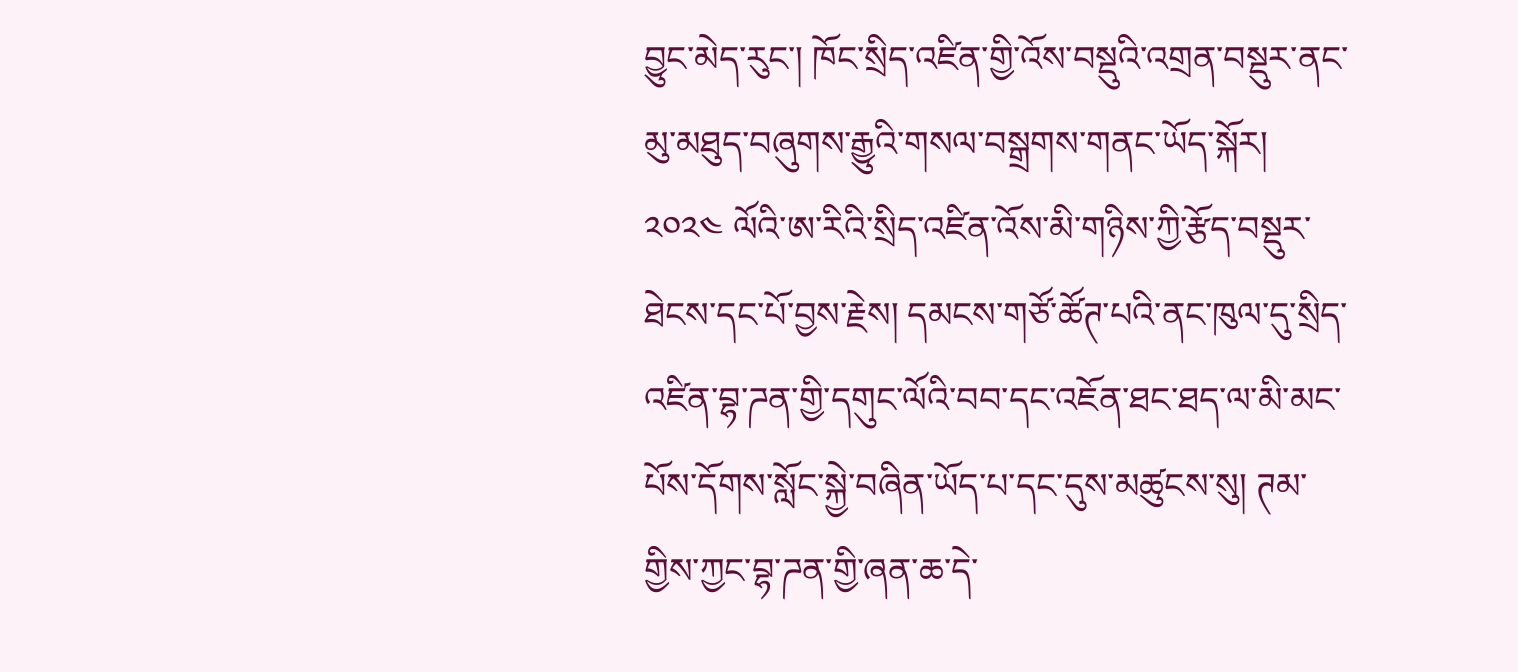བྱུང་མེད་རུང་། ཁོང་སྲིད་འཛིན་གྱི་འོས་བསྡུའི་འགྲན་བསྡུར་ནང་མུ་མཐུད་བཞུགས་རྒྱུའི་གསལ་བསྒྲགས་གནང་ཡོད་སྐོར།
༢༠༢༤ ལོའི་ཨ་རིའི་སྲིད་འཛིན་འོས་མི་གཉིས་ཀྱི་རྩོད་བསྡུར་ཐེངས་དང་པོ་བྱས་རྗེས། དམངས་གཙོ་ཚོཊ་པའི་ནང་ཁུལ་དུ་སྲིད་འཛིན་བྷ་ཌན་གྱི་དགུང་ལོའི་བབ་དང་འཇོན་ཐང་ཐད་ལ་མི་མང་པོས་དོགས་སློང་སྐྱེ་བཞིན་ཡོད་པ་དང་དུས་མཚུངས་སུ། ཊམ་གྱིས་ཀྱང་བྷ་ཌན་གྱི་ཞན་ཆ་དེ་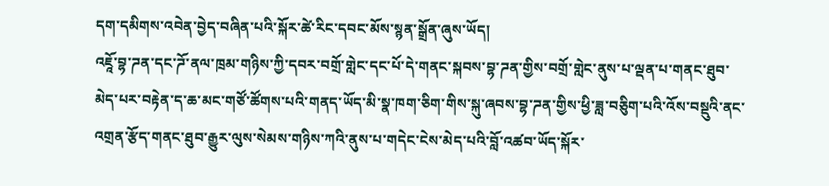དག་དམིགས་འབེན་བྱེད་བཞིན་པའི་སྐོར་ཚེ་རིང་དབང་མོས་སྙན་སྒྲོན་ཞུས་ཡོད།
འཇཱོ་བྷ་ཌན་དང་ཌོ་ནལ་ཁྲམ་གཉིས་ཀྱི་དབར་བགྲོ་གླེང་དང་པོ་དེ་གནང་སྐབས་བྷ་ཌན་གྱིས་བགྲོ་གླེང་ནུས་པ་ལྡན་པ་གནང་ཐུབ་མེད་པར་བརྟེན་ད་ཆ་མང་གཙོ་ཚོགས་པའི་གནད་ཡོད་མི་སྣ་ཁག་ཅིག་གིས་སྐུ་ཞབས་བྷ་ཌན་གྱིས་ཕྱི་ཟླ་བཅིུག་པའི་འོས་བསྡུའི་ནང་འགྲན་རྩོད་གནང་ཐུབ་རྒྱུར་ལུས་སེམས་གཉིས་ཀའི་ནུས་པ་གདེང་ངེས་མེད་པའི་བློ་འཚབ་ཡོད་སྐོར་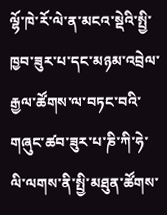ལྷོ་ཁེ་རོ་ལེ་ན་མངའ་སྡེའི་སྤྱི་ཁྱབ་ཟུར་པ་དང་མཉམ་འབྲེལ་རྒྱལ་ཚོགས་ལ་བཏང་བའི་གཞུང་ཚབ་ཟུར་པ་ཎི་ཀི་ཧེ་ལི་ལགས་ནི་སྤྱི་མཐུན་ཚོགས་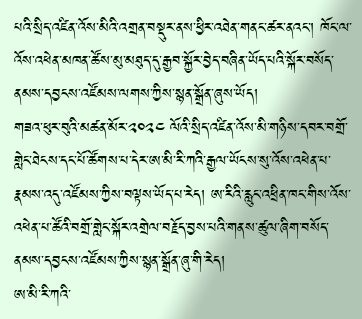པའི་སྲིད་འཛིན་འོས་མིའི་འགྲན་བསྡུར་ནས་ཕྱིར་འཐེན་གནང་ཚར་ནའང་། ཁོང་ལ་འོས་འཕེན་མཁན་ཚོས་མུ་མཐུད་དུ་རྒྱབ་སྐྱོར་བྱེད་བཞིན་ཡོད་པའི་སྐོར་བསོད་ནམས་དབྱངས་འཛོམས་ལགས་ཀྱིས་སྙན་སྒྲོན་ཞུས་ཡོད།
གཟའ་ཕུར་བུའི་མཚན་མོར་༢༠༢༤ ལོའི་སྲིད་འཛིན་འོས་མི་གཉིས་དབར་བགྲོ་གླེང་ཐེངས་དང་པོ་ཚོགས་པ་དེར་ཨ་མི་རི་ཀའི་རྒྱལ་ཡོངས་སུ་འོས་འཕེན་པ་རྣམས་འདུ་འཛོམས་ཀྱིས་བལྟས་ཡོད་པ་རེད། ཨ་རིའི་རླུང་འཕྲིན་ཁང་གིས་འོས་འཕེན་པ་ཚོའི་བགྲོ་གླེང་སྐོར་འགྲེལ་བརྗོད་བྱས་པའི་གནས་ཚུལ་ཞིག་བསོད་ནམས་དབྱངས་འཛོམས་ཀྱིས་སྙན་སྒྲོན་ཞུ་གི་རེད།
ཨ་མི་རི་ཀའི་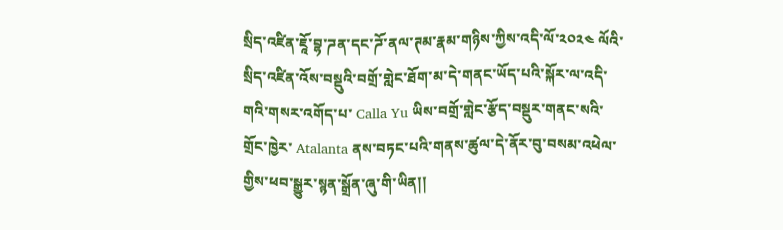སྲིད་འཛིན་ཇཱོ་བྷ་ཌན་དང་ཌོ་ནལ་ཊམ་རྣམ་གཉིས་ཀྱིས་འདི་ལོ་༢༠༢༤ ལོའི་སྲིད་འཛིན་འོས་བསྡུའི་བགྲོ་གླེང་ཐོག་མ་དེ་གནང་ཡོད་པའི་སྐོར་ལ་འདི་གའི་གསར་འགོད་པ་ Calla Yu ཡིས་བགྲོ་གླེང་རྩོད་བསྡུར་གནང་སའི་གྲོང་ཁྱེར་ Atalanta ནས་བཏང་པའི་གནས་ཚུལ་དེ་ནོར་བུ་བསམ་འཕེལ་གྱིས་ཕབ་སྒྱུར་སྙན་སྒྲོན་ཞུ་གི་ཡིན།།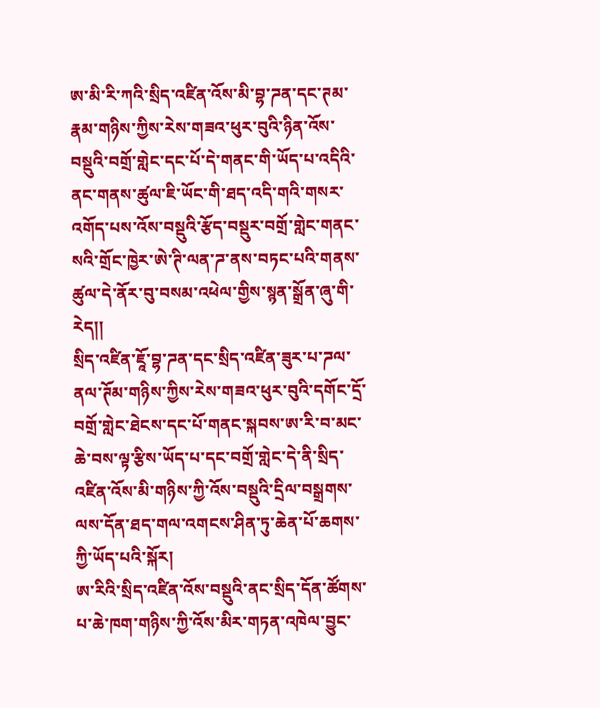ཨ་མི་རི་ཀའི་སྲིད་འཛིན་འོས་མི་བྷ་ཌན་དང་ཊམ་རྣམ་གཉིས་ཀྱིས་རེས་གཟའ་ཕུར་བུའི་ཉིན་འོས་བསྡུའི་བགྲོ་གླེང་དང་པོ་དེ་གནང་གི་ཡོད་པ་འདིའི་ནང་གནས་ཚུལ་ཇི་ཡོང་གི་ཐད་འདི་གའི་གསར་འགོད་པས་འོས་བསྡུའི་རྩོད་བསྡུར་བགྲོ་གླེང་གནང་སའི་གྲོང་ཁྱེར་ཨེ་ཊི་ལན་ཌ་ནས་བཏང་པའི་གནས་ཚུལ་དེ་ནོར་བུ་བསམ་འཕེལ་གྱིས་སྙན་སྒྲོན་ཞུ་གི་རེད།།
སྲིད་འཛིན་ཇཱོ་བྷ་ཌན་དང་སྲིད་འཛིན་ཟུར་པ་ཌལ་ནལ་ཊོམ་གཉིས་ཀྱིས་རེས་གཟའ་ཕུར་བུའི་དགོང་དྲོ་བགྲོ་གླེང་ཐེངས་དང་པོ་གནང་སྐབས་ཨ་རི་བ་མང་ཆེ་བས་ལྟ་རྩིས་ཡོད་པ་དང་བགྲོ་གླེང་དེ་ནི་སྲིད་འཛིན་འོས་མི་གཉིས་ཀྱི་འོས་བསྡུའི་དྲིལ་བསྒྲགས་ལས་དོན་ཐད་གལ་འགངས་ཤིན་ཏུ་ཆེན་པོ་ཆགས་ཀྱི་ཡོད་པའི་སྐོར།
ཨ་རིའི་སྲིད་འཛིན་འོས་བསྡུའི་ནང་སྲིད་དོན་ཚོགས་པ་ཆེ་ཁག་གཉིས་ཀྱི་འོས་མིར་གཏན་འཁེལ་བྱུང་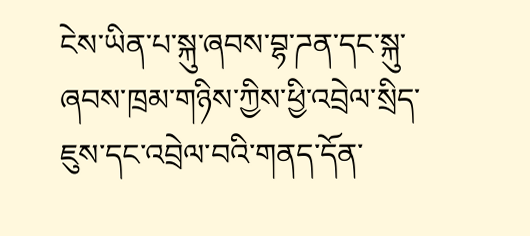ངེས་ཡིན་པ་སྐུ་ཞབས་བྷ་ཌན་དང་སྐུ་ཞབས་ཁྲམ་གཉིས་ཀྱིས་ཕྱི་འབྲེལ་སྲིད་ཇུས་དང་འབྲེལ་བའི་གནད་དོན་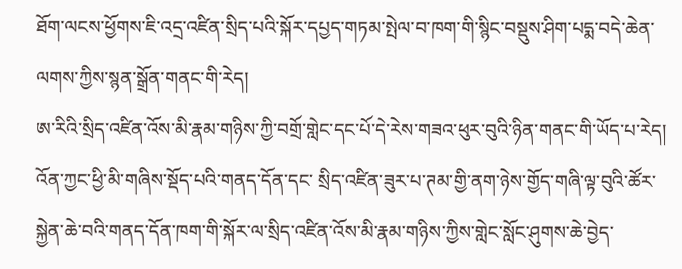ཐོག་ལངས་ཕྱོགས་ཇི་འདྲ་འཛིན་སྲིད་པའི་སྐོར་དཔྱད་གཏམ་སྤེལ་བ་ཁག་གི་སྙིང་བསྡུས་ཤིག་པདྨ་བདེ་ཆེན་ལགས་ཀྱིས་སྙན་སྒྲོན་གནང་གི་རེད།
ཨ་རིའི་སྲིད་འཛིན་འོས་མི་རྣམ་གཉིས་ཀྱི་བགྲོ་གླེང་དང་པོ་དེ་རེས་གཟའ་ཕུར་བུའི་ཉིན་གནང་གི་ཡོད་པ་རེད། འོན་ཀྱང་ཕྱི་མི་གཞིས་སྡོད་པའི་གནད་དོན་དང་ སྲིད་འཛིན་ཟུར་པ་ཊམ་གྱི་ནག་ཉེས་གྱོད་གཞི་ལྟ་བུའི་ཚོར་སྐྱེན་ཆེ་བའི་གནད་དོན་ཁག་གི་སྐོར་ལ་སྲིད་འཛིན་འོས་མི་རྣམ་གཉིས་ཀྱིས་གླེང་སློང་ཤུགས་ཆེ་བྱེད་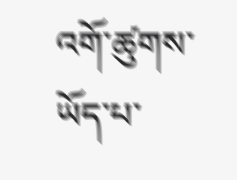འགོ་ཚུགས་ཡོད་པ་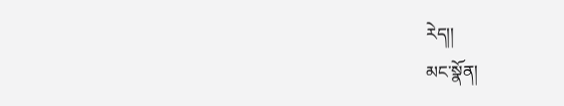རེད།།
མང་སྣོན།